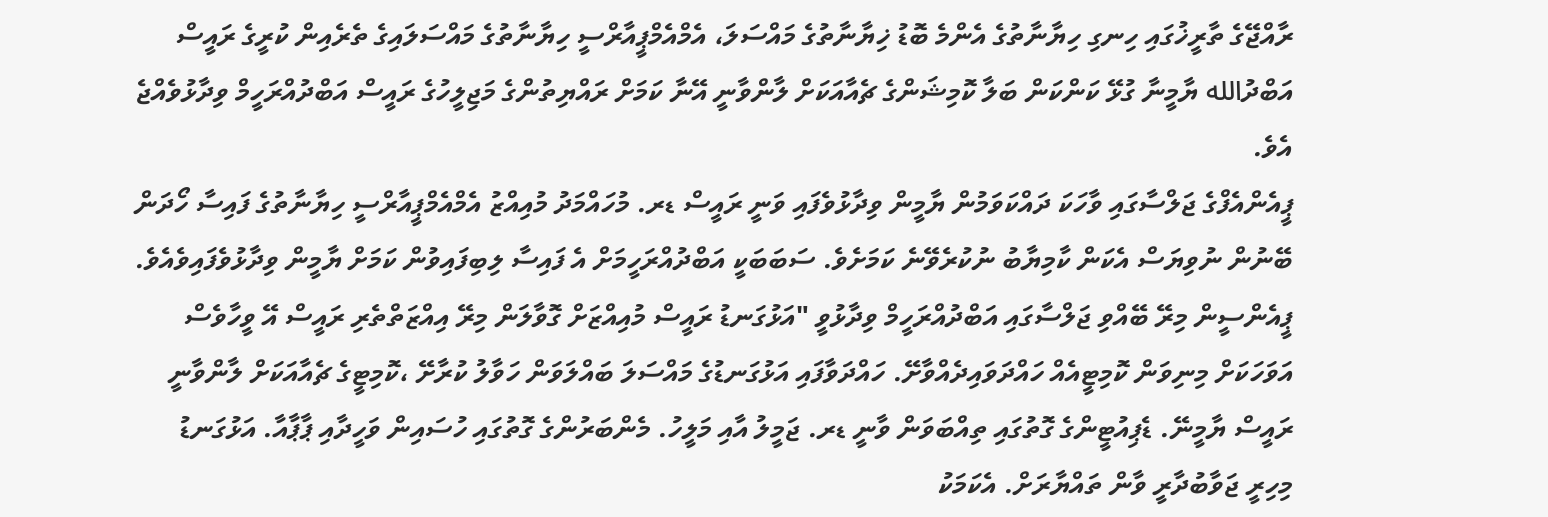ރާއްޖޭގެ ތާރީޚުގައި ހިނގި ހިޔާނާތުގެ އެންމެ ބޮޑު ޚިޔާނާތުގެ މައްސަލަ، އެމްއެމްޕީއާރްސީ ހިޔާނާތުގެ މައްސަލައިގެ ތެރެއިން ކުރީގެ ރައީސް އަބްދުالله ޔާމީނާ ގުޅޭ ކަންކަން ބަލާ ކޮމިޝަންގެ ޗެއާއަކަށް ލާންވާނީ އޭނާ ކަމަށް ރައްޔިތުންގެ މަޖިލީހުގެ ރައީސް އަބްދުއްރަހީމް ވިދާޅުވެއްޖެ އެވެ.
ޕީއެންއެފްގެ ޖަލްސާގައި ވާހަކަ ދައްކަވަމުން ޔާމީން ވިދާޅުވެފައި ވަނީ ރައީސް ޑރ. މުހައްމަދު މުއިއްޒު އެމްއެމްޕީއާރްސީ ހިޔާނާތުގެ ފައިސާ ހޯދަން ބޭނުން ނުވިޔަސް އެކަން ކާމިޔާބު ނުކުރެވޭނެ ކަމަށެވެ. ސަބަބަކީ އަބްދުއްރަހީމަށް އެ ފައިސާ ލިބިފައިވުން ކަމަށް ޔާމީން ވިދާޅުވެފައިވެއެވެ.
ޕީއެންސީން މިރޭ ބޭއްވި ޖަލްސާގައި އަބްދުއްރަހީމް ވިދާޅުވީ "އަޅުގަނޑު ރައީސް މުއިއްޒަށް ގޮވާލަން މިރޭ އިއްޒަތްތެރި ރައީސް އޭ ވީހާވެސް އަވަހަކަށް މިނިވަން ކޮމިޓީއެއް ހައްދަވައިދެއްވާށޭ. ހައްދަވާފައި އަޅުގަނޑުގެ މައްސަލަ ބައްލަވަން ހަވާލު ކުރާށޭ ،ކޮމިޓީގެ ޗެއާއަކަށް ލާންވާނީ ރައީސް ޔާމީނޭ. ޑެޕިއުޓީންގެ ގޮތުގައި ތިއްބަވަން ވާނީ ޑރ. ޖަމީލު އާއި މަލީހު. މެންބަރުންގެ ގޮތުގައި ހުސައިން ވަހީދާއި ޕާޕާއާ. އަޅުގަނޑު މިހިރީ ޖަވާބުދާރީ ވާން ތައްޔާރަށް. އެކަމަކު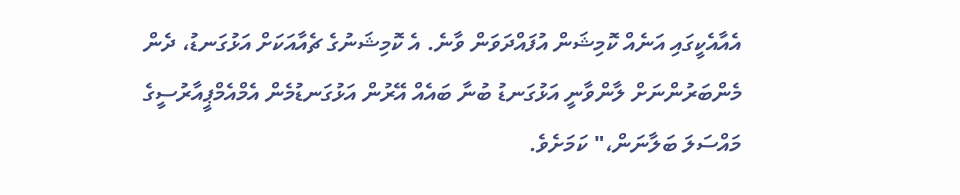އެއާއެކީގައި އަނެއް ކޮމިޝަން އުފައްދަވަން ވާނެ. އެ ކޮމިޝަނުގެ ޗެއާއަކަށް އަޅުގަނޑު، ދެން މެންބަރުންނަށް ލާންވާނީ އަޅުގަނޑު ބުނާ ބައެއް އޭރުން އަޅުގަނޑުމެން އެމްއެމްޕީއާރުސީގެ މައްސަލަ ބަލާނަން،" ކަމަށެވެ.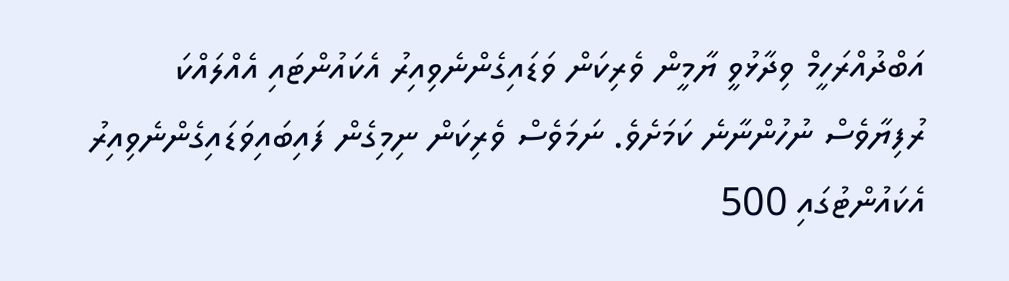އަބްދުއްރަހީމް ވިދާޅުވީ ޔާމީން ވެރިކަން ވަޑައިގެންނެވިއިރު އެކައުންޓައި އެއްލައްކަ ރުފިޔާވެސް ނުހުންނާނެ ކަމަށެވެ. ނަމަވެސް ވެރިކަން ނިމިގެން ފައިބައިވަޑައިގެންނެވިއިރު އެކައުންޓުގައި 500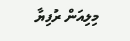މިލިއަން ރުފިޔާ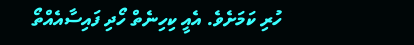ހުރި ކަމަށެވެ. އެއީ ކިހިނެތް ހޯދި ފައިސާއެއްތޯ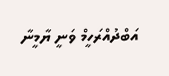އަބްދުއްރަހީމް ވަނީ ޔާމީނާ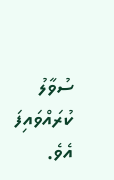ސުވާލު ކުރައްވައިފަ އެވެ.